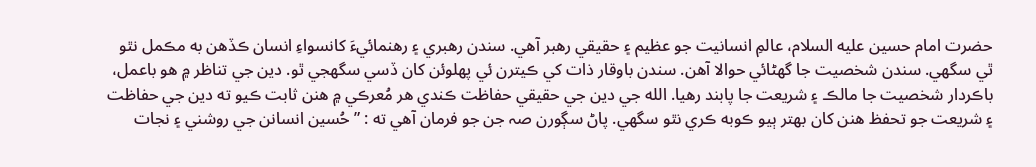حضرت امام حسين عليه السلام، عالمِ انسانيت جو عظيم ۽ حقيقي رھبر آهي. سندن رهبري ۽ رهنمائيءَ کانسواءِ انسان ڪڏهن به مڪمل نٿو ٿي سگهي. سندن شخصيت جا گهڻائي حوالا آهن. سندن باوقار ذات کي ڪيترن ئي پھلوئن کان ڏسي سگهجي ٿو. دين جي تناظر ۾ هو باعمل، باڪردار شخصيت جا مالڪ ۽ شريعت جا پابند رھيا. الله جي دين جي حقيقي حفاظت ڪندي هر مُعرڪي ۾ هنن ثابت ڪيو ته دين جي حفاظت ۽ شريعت جو تحفظ هنن کان بھتر ٻيو ڪوبه ڪري نٿو سگهي. پاڻ سڳورن صہ جن جو فرمان آهي ته : ”حُسين انسانن جي روشني ۽ نجات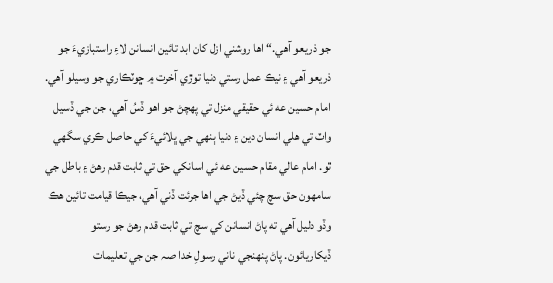جو ذريعو آهي.“ اها روشني ازل کان ابد تائين انسانن لاءِ راستبازيءَ جو ذريعو آهي ۽ نيڪ عمل رستي دنيا توڙي آخرت ۾ ڇوٽڪاري جو وسيلو آهي. امام حسين عه ئي حقيقي منزل تي پھچڻ جو اهو ڏسُ آهي، جن جي ڏسيل واٽ تي هلي انسان دين ۽ دنيا ٻنهي جي ڀلائيءَ کي حاصل ڪري سگهي ٿو. امام عالي مقام حسين عه ئي اسانکي حق تي ثابت قدم رهڻ ۽ باطل جي سامھون حق سچ چئي ڏيڻ جي اها جرئت ڏني آهي، جيڪا قيامت تائين هڪ وڏو دليل آهي ته پاڻ انسانن کي سچ تي ثابت قدم رھڻ جو رستو ڏيکاريائون. پاڻ پنھنجي ناني رسولِ خدا صہ جن جي تعليمات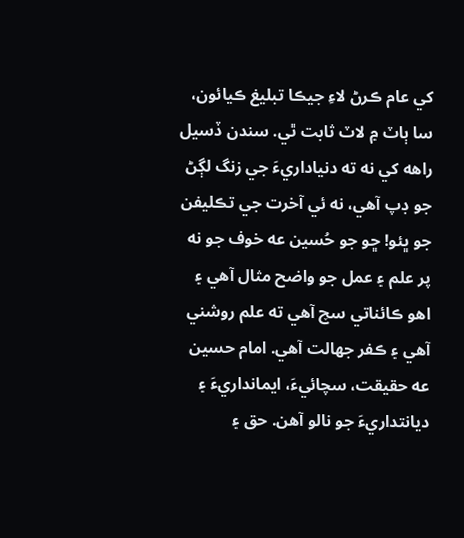کي عام ڪرڻ لاءِ جيڪا تبليغ ڪيائون، سا ٻاٽ ۾ لاٽ ثابت ٿي. سندن ڏسيل راهه کي نه ته دنياداريءَ جي زنگ لڳڻ جو ڊپ آهي، نه ئي آخرت جي تڪليفن جو ڀئو! ڇو جو حُسين عه خوف جو نه پر علم ۽ عمل جو واضح مثال آهي ۽ اهو ڪائناتي سچ آهي ته علم روشني آهي ۽ ڪفر جھالت آهي. امام حسين عه حقيقت، سچائيءَ، ايمانداريءَ ۽ ديانتداريءَ جو نالو آهن. حق ۽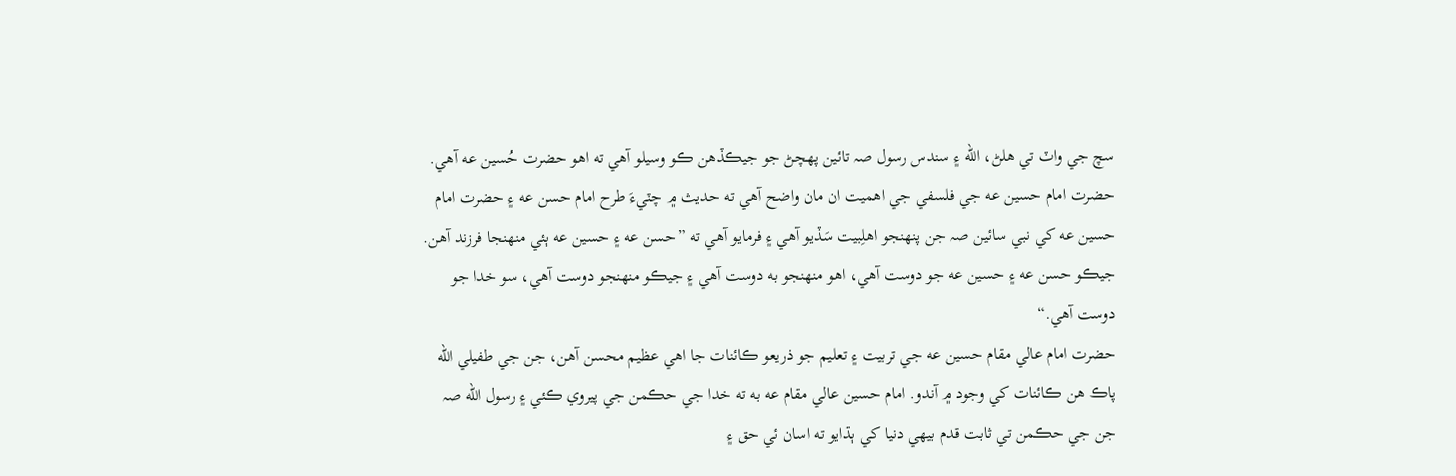سچ جي واٽ تي هلڻ، الله ۽ سندس رسول صہ تائين پھچڻ جو جيڪڏهن ڪو وسيلو آهي ته اهو حضرت حُسين عه آهي.
حضرت امام حسين عه جي فلسفي جي اهميت ان مان واضح آهي ته حديث ۾ چٽيءَ طرح امام حسن عه ۽ حضرت امام حسين عه کي نبي سائين صہ جن پنھنجو اهلِبيت سَڏيو آهي ۽ فرمايو آهي ته ”حسن عه ۽ حسين عه ٻئي منھنجا فرزند آهن. جيڪو حسن عه ۽ حسين عه جو دوست آهي، اهو منھنجو به دوست آهي ۽ جيڪو منھنجو دوست آهي، سو خدا جو دوست آهي.“
حضرت امام عالي مقام حسين عه جي تربيت ۽ تعليم جو ذريعو ڪائنات جا اهي عظيم محسن آهن، جن جي طفيلي الله پاڪ هن ڪائنات کي وجود ۾ آندو. امام حسين عالي مقام عه به ته خدا جي حڪمن جي پيروي ڪئي ۽ رسول الله صہ جن جي حڪمن تي ثابت قدم بيھي دنيا کي ٻڌايو ته اسان ئي حق ۽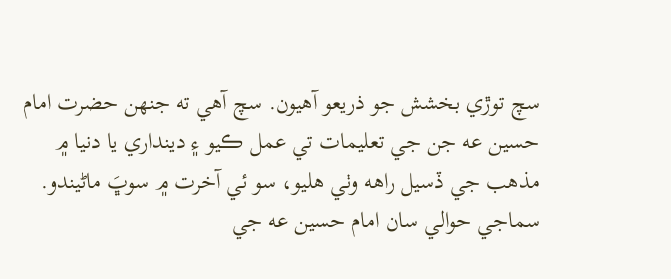سچ توڙي بخشش جو ذريعو آهيون. سچ آهي ته جنھن حضرت امام حسين عه جن جي تعليمات تي عمل ڪيو ۽ دينداري يا دنيا ۾ مذهب جي ڏسيل راهه وٺي هليو، سو ئي آخرت ۾ سوڀَ ماڻيندو.
سماجي حوالي سان امام حسين عه جي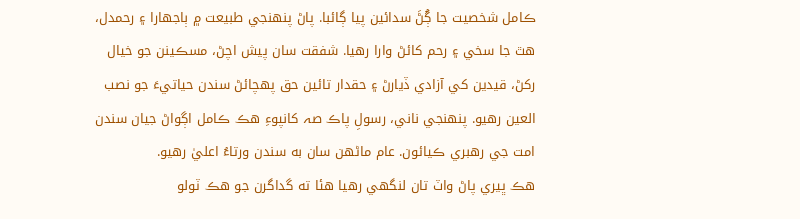ڪامل شخصيت جا ڳُڻَ سدائين پيا ڳائبا. پاڻ پنھنجي طبيعت ۾ ٻاجهارا ۽ رحمدل، هٿ جا سخي ۽ رحم کائڻ وارا رهيا. شفقت سان پيش اچڻ، مسڪينن جو خيال رکڻ، قيدين کي آزادي ڏيارڻ ۽ حقدار تائين حق پھچائڻ سندن حياتيءَ جو نصب العين رهيو. پنھنجي ناني، رسولِ پاڪ صہ کانپوءِ هڪ ڪامل اڳواڻ جيان سندن امت جي رھبري ڪيائون. عام ماڻهن سان به سندن ورتاءُ اعليٰ رهيو.
هڪ ڀيري پاڻ واٽ تان لنگهي رهيا هئا ته گداگرن جو هڪ ٽولو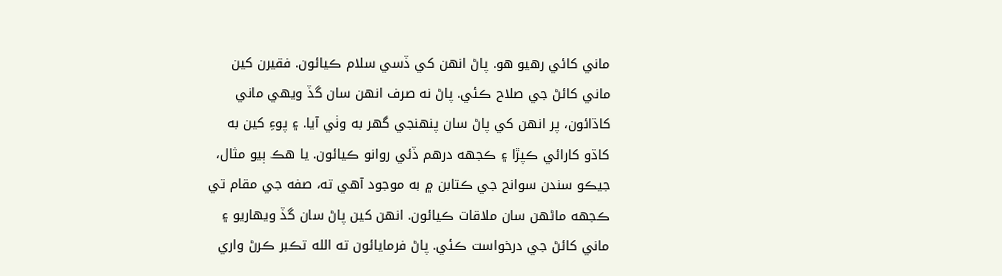ماني کائي رهيو هو. پاڻ انهن کي ڏسي سلام ڪيائون. فقيرن کين ماني کائڻ جي صلاح ڪئي. پاڻ نه صرف انهن سان گڏ ويھي ماني کاڌائون، پر انهن کي پاڻ سان پنھنجي گهر به وٺي آيا. ۽ پوءِ کين به کاڌو کارائي ڪپڙا ۽ ڪجهه درهم ڏئي روانو ڪيائون. يا هڪ ٻيو مثال، جيڪو سندن سوانح جي ڪتابن ۾ به موجود آهي ته، صفه جي مقام تي ڪجهه ماڻهن سان ملاقات ڪيائون. انهن کين پاڻ سان گڏ ويھاريو ۽ ماني کائڻ جي درخواست ڪئي. پاڻ فرمايائون ته الله تڪبر ڪرڻ واري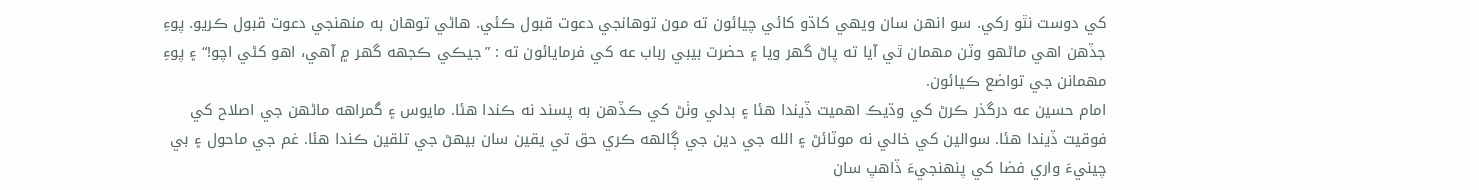کي دوست نٿو رکي. سو انهن سان ويھي کاڌو کائي چيائون ته مون توهانجي دعوت قبول ڪئي. هاڻي توهان به منھنجي دعوت قبول ڪريو. پوءِ جڏهن اهي ماڻهو وٽن مھمان ٿي آيا ته پاڻ گهر ويا ۽ حضرت بيبي رباب عه کي فرمايائون ته : ”جيڪي ڪجهه گهر ۾ آهي، اهو کڻي اچو!“ ۽ پوءِ مھمانن جي تواضع ڪيائون.
امام حسين عه درگذر ڪرڻ کي وڌيڪ اهميت ڏيندا هئا ۽ بدلي وٺڻ کي ڪڏهن به پسند نه ڪندا هئا. مايوس ۽ گمراهه ماڻهن جي اصلاح کي فوقيت ڏيندا هئا. سوالين کي خالي نه موٽائڻ ۽ الله جي دين جي ڳالهه ڪري حق تي يقين سان بيھڻ جي تلقين ڪندا هئا. غم جي ماحول ۽ بي چينيءَ واري فضا کي پنھنجيءَ ڏاهپ سان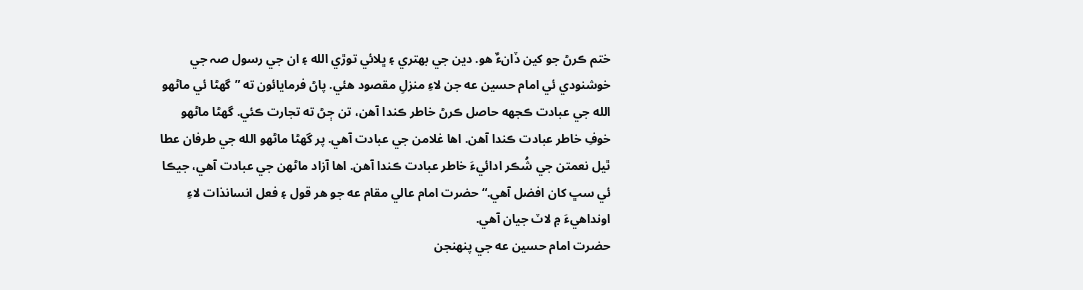ختم ڪرڻ جو کين ڏانءٌ هو. دين جي بھتري ۽ ڀلائي توڙي الله ۽ ان جي رسول صہ جي خوشنودي ئي امام حسين عه جن لاءِ منزلِ مقصود هئي. پاڻ فرمايائون ته ”گهڻا ئي ماڻهو الله جي عبادت ڪجهه حاصل ڪرڻ خاطر ڪندا آهن، تن ڄڻ ته تجارت ڪئي. گهڻا ماڻهو خوفِ خاطر عبادت ڪندا آهن. اها غلامن جي عبادت آهي. پر گهڻا ماڻهو الله جي طرفان عطا ٿيل نعمتن جي شُڪر ادائيءَ خاطر عبادت ڪندا آهن. اها آزاد ماڻهن جي عبادت آهي، جيڪا ئي سڀ کان افضل آهي.“ حضرت امام عالي مقام عه جو هر قول ۽ فعل انسانذات لاءِ اونداهيءَ ۾ لاٽ جيان آهي.
حضرت امام حسين عه جي پنھنجن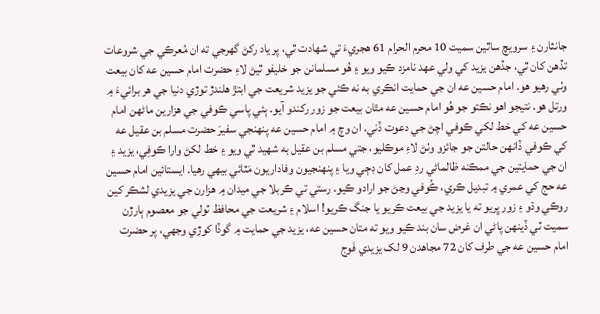جانثارن ۽ سرويچ ساٿين سميت 10 محرم الحرام 61 هجريءَ تي شھادت ٿي، پر ياد رکڻ گهرجي ته ان مُعرڪي جي شروعات تڏهن کان ٿي، جڏهن يزيد کي ولي عھد نامزد ڪيو ويو ۽ هُو مسلمانن جو خليفو ٿيڻ لاءِ حضرت امام حسين عه کان بيعت وٺي رهيو هو. امام حسين عه ان جي حمايت انڪري به نه ڪئي جو يزيد شريعت جي ابتڙ ھلندڙ توڙي دنيا جي هر برائيءَ ۾ ورتل هو. نتيجو اهو نڪتو جو هُو امام حسين عه مٿان بيعت جو زور رکندو آيو. ٻئي پاسي ڪوفي جي هزارين ماڻهن امام حسين عه کي خط لکي ڪوفي اچڻ جي دعوت ڏني. ان وچ ۾ امام حسين عه پنھنجي سفيرَ حضرت مسلم بن عقيل عه کي ڪوفي ڏانھن حالتن جو جائزو وٺڻ لاءِ موڪليو، جتي مسلم بن عقيل به شھيد ٿي ويو ۽ خط لکڻ وارا ڪوفِي، يزيد ۽ ان جي حمايتين جي ممڪنه ظالماڻي ردِ عمل کان ڊڄي ويا ۽ پنھنجيون وفاداريون مَٽائي بيھي رهيا. ايستائين امام حسين عه حج کي عمري ۾ تبديل ڪري، ڪُوفي وڃڻ جو ارادو ڪيو. رستي تي ڪربلا جي ميدان ۾ هزارن جي يزيدي لشڪر کين روڪي وڌو ۽ زور ڀريو ته يا يزيد جي بيعت ڪريو يا جنگ ڪريو! اسلام ۽ شريعت جي محافظ ٽولي جو معصوم ٻارڙن سميت ٽي ڏينھن پاڻي ان غرض سان بند ڪيو ويو ته متان حسين عه، يزيد جي حمايت ۾ گوڏا کوڙي وجهي، پر حضرت امام حسين عه جي طرف کان 72 مجاھدن 9 لک يزيدي فَوج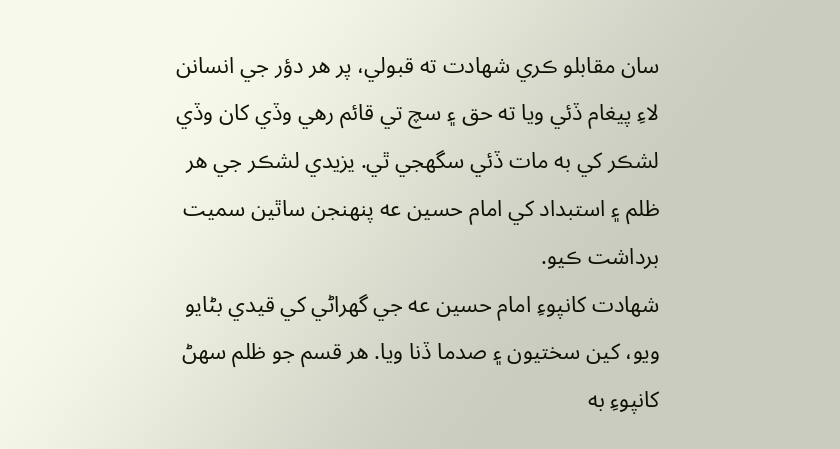سان مقابلو ڪري شھادت ته قبولي، پر هر دؤر جي انسانن لاءِ پيغام ڏئي ويا ته حق ۽ سچ تي قائم رهي وڏي کان وڏي لشڪر کي به مات ڏئي سگهجي ٿي. يزيدي لشڪر جي هر ظلم ۽ استبداد کي امام حسين عه پنھنجن ساٿين سميت برداشت ڪيو.
شھادت کانپوءِ امام حسين عه جي گهراڻي کي قيدي بڻايو ويو، کين سختيون ۽ صدما ڏنا ويا. هر قسم جو ظلم سھڻ کانپوءِ به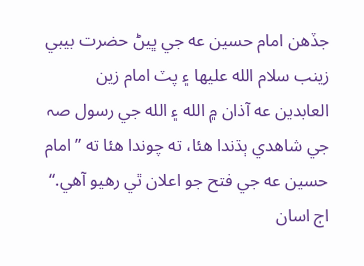جڏهن امام حسين عه جي ڀيڻ حضرت بيبي زينب سلام الله عليھا ۽ پٽ امام زين العابدين عه آذان ۾ الله ۽ الله جي رسول صہ جي شاهدي ٻڌندا هئا، ته چوندا هئا ته ”امام حسين عه جي فتح جو اعلان ٿي رهيو آهي.“
اڄ اسان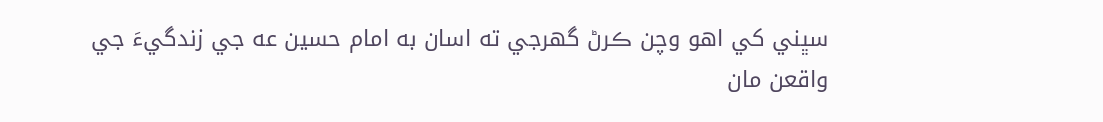سڀني کي اهو وچن ڪرڻ گهرجي ته اسان به امام حسين عه جي زندگيءَ جي واقعن مان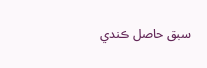سبق حاصل ڪندي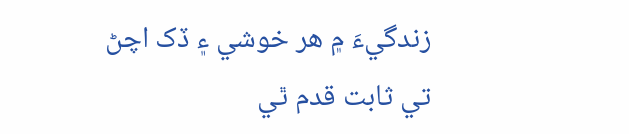زندگيءَ ۾ هر خوشي ۽ ڏک اچڻ تي ثابت قدم ٿي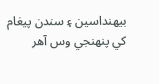بيھنداسين ۽ سندن پيغام کي پنھنجي وس آھر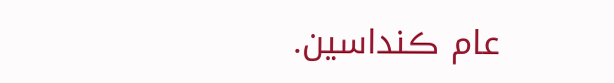عام ڪنداسين.